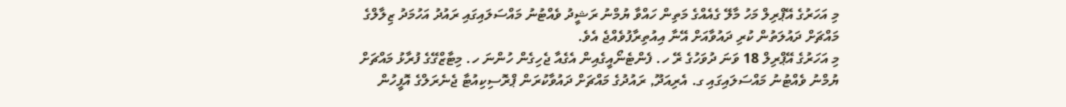މި އަހަރުގެ އޭޕްރިލް މަހު މާލޭ ގެއެއްގެ މަތިން ހައްވާ ޔުމްނު ރަޝީދު ވެއްޓުނު މައްސަލައިގައި ރައުދު އަހުމަދު ޒިލާލްގެ މައްޗަށް ދައުލަތުން ކުރި ދައުވާއަށް އޭނާ އިއުތިރާފުވެއްޖެ އެވެ.
މި އަހަރުގެ އޭޕްރިލް 18 ވަނަ ދުވަހުގެ ރޭ ހ. ފެންޓެނޯއީގެއިން އެގެއާ ޖެހިގެން ހުންނަ ހ. މިޓާޒްގޭގެ ފުރާޅު މައްޗަށް ޔުމްނު ވެއްޓުނު މައްސަލައިގައި ގ. އެރިއަދޫ, ރައުދުގެ މައްޗަށް ދައުވާކުރަން ޕްރޮސިކިއުޓާ ޖެނެރަލްގެ އޮފީހުން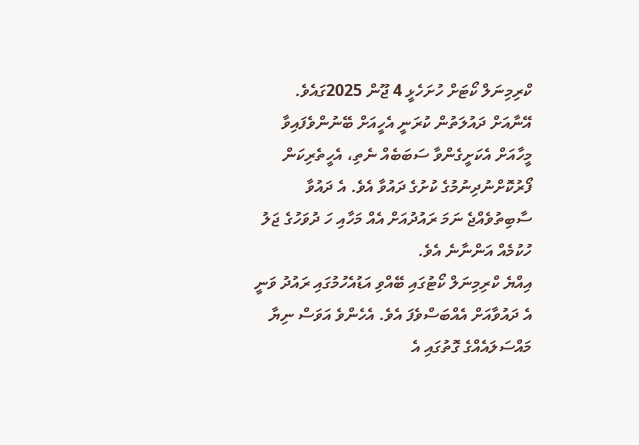ކްރިމިނަލް ކޯޓަށް ހުށަހެޅީ 4 ޖޫން 2025ގައެވެ.
އޭނާއަށް ދައުލަތުން ކުރަނީ އެހީއަށް ބޭނުންވެފައިވާ މީހާއަށް އެކަށީގެންވާ ސަބަބެއް ނެތި، އެހީތެރިކަން ފޯރުކޮށްނުދިނުމުގެ ކުށުގެ ދައުވާ އެވެ. އެ ދައުވާ ސާބިތުވެއްޖެ ނަމަ ރައުދުއަށް އެއް މަހާއި ހަ ދުވަހުގެ ޖަލު ހުކުމެއް އަންނާނެ އެވެ.
އިއްޔެ ކްރިމިނަލް ކޯޓުގައި ބޭއްވި އަޑުއެހުމުގައި ރައުދު ވަނީ އެ ދައުވާއަށް އެއްބަސްވެފަ އެވެ. އެހެންވެ އަވަސް ނިޔާ މައްސަލައެއްގެ ގޮތުގައި އެ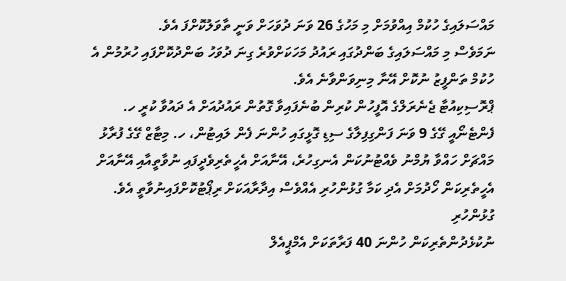މައްސަލައިގެ ހުކުމް އިއްވުމަށް މި މަހުގެ 26 ވަނަ ދުވަހަށް ވަނީ ތާވަލުކޮށްފަ އެވެ.
ނަމަވެސް މި މައްސަލައިގެ ބަންދުގައި ރައުދު މަހަކަށްވުރެ ގިނަ ދުވަހު ބަންދުކޮށްފައި ހުރުމުން އެ ހުކުމް ތަންފީޒު ނުކޮށް އޭނާ މިނިވަންވާނެ އެވެ.
ޕްރޮސިކިއުޓާ ޖެނެރަލްގެ އޮފީހުން ކުރިން ބުނެފައިވާ ގޮތުން ރައުދުއަށް އެ ދައުވާ ކުރީ ހ. ފެންޓެނޯއީ ގޭގެ 9 ވަނަ ފަންގިފިލާގެ ސިޑި ގޮޅީގައި ހުންނަ ފެން ލައިޓުން، ހ. މިޓާޒް ގޭގެ ފުރާޅު މައްޗަށް ހައްވާ ޔުމްނު ވެއްޓުނުކަން އެނގިހުރެ، އޭނާއަށް އެހީތެރިވެދީފައި ނުވާތީއާއި އޭނާއަށް އެހީތެރިކަން ހޯދުމަށް އެދި ކަމާ ގުޅުންހުރި އެއްވެސް އިދާރާއަކަށް ރިޕޯޓުކޮށްފައިނުވާތީ އެވެ.
ގުޅުންހުރި
ނުކުޅެދުންތެރިކަން ހުންނަ 40 ފަރާތަކަށް އެމްޕީއެލް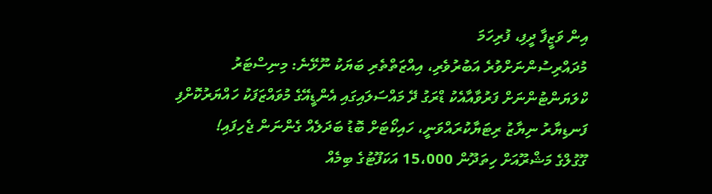އިން ވަޒީފާ ދީފި، ފުރިހަމަ
މުދައްރިސުންނަށްވުރެ އަބުރުވެރި، އިއްޒަތްތެރި ބަޔަކު ނޫޅޭނެ: މިނިސްޓަރު
ކްލަޔަންޓުންނަށް ފަރުވާއާއެކު ޑްރަގު ދޭ މައްސަލައިގައި އެންޑީއޭގެ މުވައްޒަފަކު ހައްޔަރުކޮށްފި
ފަނޑިޔާރު ނިޔާޒު ރިޓަޔާކުރައްވަނީ، ހައިކޯޓަށް ބޮޑު ބަދަލެއް ގެންނަން ޖެހިފައި!
ގޫގުލްގެ މަޝްރޫއަށް ހިތަދޫން 15،000 އަކަފޫޓުގެ ބިމެއް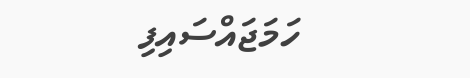ހަމަޖައްސައިފި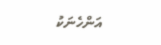އަންހެނަކު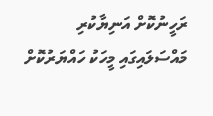ރަހީނުކޮށް އަނިޔާކުރި މައްސަލައިގައި މީހަކު ހައްޔަރުކޮށް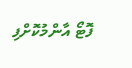ފޮޓޯ އާންމުކޮށްފި